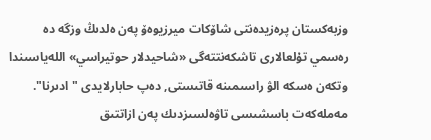وزبەكستان پرەزيدەنتى شاۆكات ميرزيوەۆ پەن ەلدىڭ وزگە دە رەسمي تۇلعالارى تاشكەنتتەگى «شاحيدلار حوتيراسي» اللەياسىندا وتكەن ەسكە الۋ راسىمىنە قاتىستى, دەپ حابارلايدى "ادىرنا".
مەملەكەت باسشىسى تاۋەلسىزدىك پەن ازاتتىق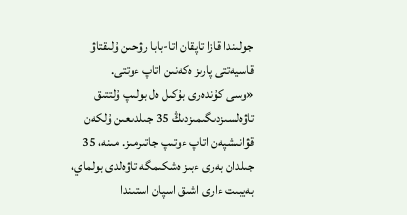جولىندا قازا تاپقان اتا-بابا رۋحىن ۇلىقتاۋ قاسيەتتى پارىز ەكەنىن اتاپ ءوتتى.
«وسى كۇندەرى بۇكىل ەل بولىپ ۇلتتىق تاۋەلسىزدىگىمىزدىڭ 35 جىلدىعىن ۇلكەن قۋانىشپەن اتاپ ءوتىپ جاتىرمىز. مىنە، 35 جىلدان بەرى ءبىز ەشكىمگە تاۋەلدى بولماي، بەيبىت ءارى اشىق اسپان استىندا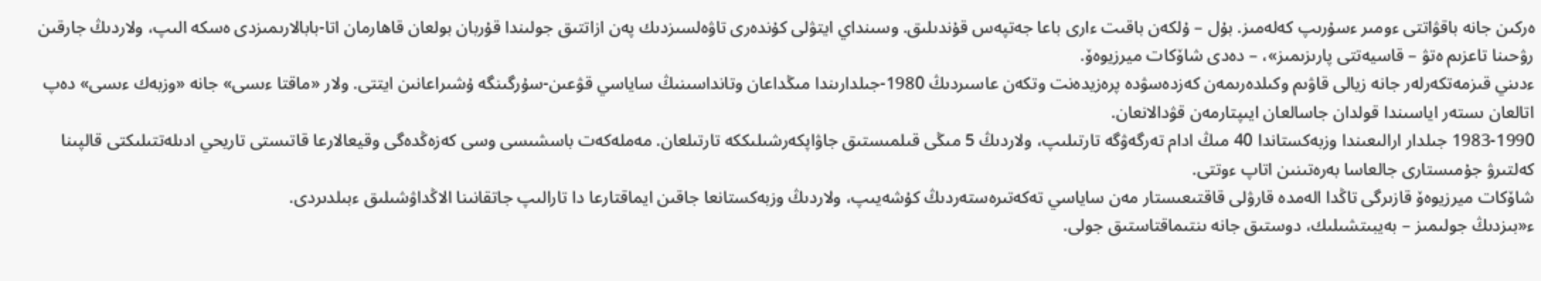ەركىن جانە باقۋاتتى ءومىر ءسۇرىپ كەلەمىز. بۇل – ۇلكەن باقىت ءارى باعا جەتپەس قۇندىلىق. وسىنداي ايتۋلى كۇندەرى تاۋەلسىزدىك پەن ازاتتىق جولىندا قۇربان بولعان قاھارمان اتا-بابالارىمىزدى ەسكە الىپ، ولاردىڭ جارقىن رۋحىنا تاعزىم ەتۋ – قاسيەتتى پارىزىمىز»، – دەدى شاۆكات ميرزيوەۆ.
ءدىني قىزمەتكەرلەر جانە زيالى قاۋىم وكىلدەرىمەن كەزدەسۋدە پرەزيدەنت وتكەن عاسىردىڭ 1980-جىلدارىندا مىڭداعان وتانداسىنىڭ ساياسي قۋعىن-سۇرگىنگە ۇشىراعانىن ايتتى. ولار «ماقتا ءىسى» جانە «وزبەك ءىسى» دەپ اتالعان ىستەر اياسىندا قولدان جاسالعان ايىپتارمەن قۋدالانعان.
1983-1990 جىلدار ارالىعىندا وزبەكستاندا 40 مىڭ ادام تەرگەۋگە تارتىلىپ، ولاردىڭ 5 مىڭى قىلمىستىق جاۋاپكەرشىلىككە تارتىلعان. مەملەكەت باسشىسى وسى كەزەڭدەگى وقيعالارعا قاتىستى تاريحي ادىلەتتىلىكتى قالپىنا كەلتىرۋ جۇمىستارى جالعاسا بەرەتىنىن اتاپ ءوتتى.
شاۆكات ميرزيوەۆ قازىرگى تاڭدا الەمدە قارۋلى قاقتىعىستار مەن ساياسي تەكەتىرەستەردىڭ كۇشەيىپ، ولاردىڭ وزبەكستانعا جاقىن ايماقتارعا دا تارالىپ جاتقانىنا الاڭداۋشىلىق ءبىلدىردى.
ء«بىزدىڭ جولىمىز – بەيبىتشىلىك، دوستىق جانە ىنتىماقتاستىق جولى.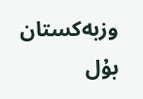وزبەكستان بۇل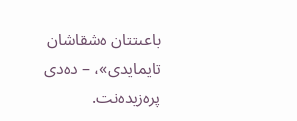باعىتتان ەشقاشان تايمايدى»، – دەدى پرەزيدەنت.